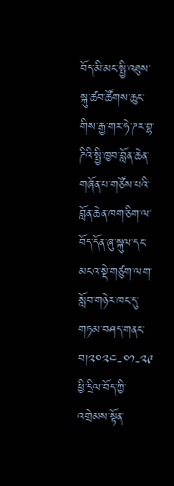བོད་མི་མང་སྤྱི་འཐུས་སྐུ་ཚབ་ཚོགས་ཆུང་གིས་རྒྱ་གར་ཧེ་ཌར་བྷ་ཌིའི་སྤྱི་ཁྱབ་བློན་ཆེན་གཞོན་པ་གཙོས་པའི་བློན་ཆེན་ཁག་ཅིག་ལ་བོད་དོན་ཞུ་སྐུལ་དང་མངའ་སྡེ་གཙུག་ལག་སློབ་གཉེར་ཁང་དུ་གཏམ་བཤད་གནང་བ།༢༠༢༤-༠༡-༢༩
ཕྱི་དྲིལ་བོད་ཀྱི་འགྲེམས་སྟོན་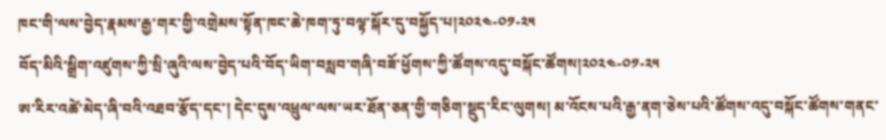ཁང་གི་ལས་བྱེད་རྣམས་རྒྱ་གར་གྱི་འགྲེམས་སྟོན་ཁང་ཆེ་ཁག་ཏུ་བལྟ་སྐོར་དུ་བསྐྱོད་པ།༢༠༢༤-༠༡-༢༥
བོད་མིའི་སྒྲིག་འཛུགས་ཀྱི་སྲི་ཞུའི་ལས་བྱེད་པའི་བོད་ཡིག་བསླབ་གཞི་བཟོ་ཕྱོགས་ཀྱི་ཚོགས་འདུ་བསྐོང་ཚོགས།༢༠༢༤-༠༡-༢༥
ཨ་རིར་འཚེ་མེད་ཞི་བའི་འཐབ་རྩོད་དང་། དེང་དུས་འཕྲུལ་ལས་ཡར་ཐོན་ཅན་གྱི་གཅིག་སྡུད་རིང་ལུགས། མ་འོངས་པའི་རྒྱ་ནག་ཅེས་པའི་ཚོགས་འདུ་བསྐོང་ཚོགས་གནང་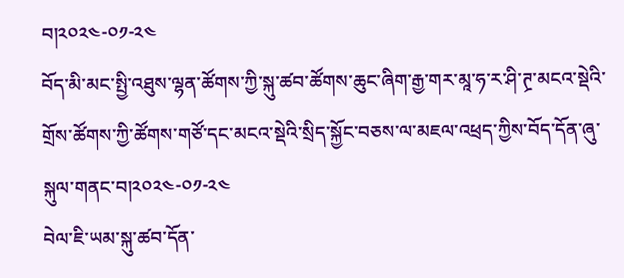བ།༢༠༢༤-༠༡-༢༤
བོད་མི་མང་སྤྱི་འཐུས་ལྷན་ཚོགས་ཀྱི་སྐུ་ཚབ་ཚོགས་ཆུང་ཞིག་རྒྱ་གར་མཱ་ཧ་ར་ཤི་ཊྲ་མངའ་སྡེའི་གྲོས་ཚོགས་ཀྱི་ཚོགས་གཙོ་དང་མངའ་སྡེའི་སྲིད་སྐྱོང་བཅས་ལ་མཇལ་འཕྲད་ཀྱིས་བོད་དོན་ཞུ་སྐུལ་གནང་བ།༢༠༢༤-༠༡-༢༤
བེལ་ཇི་ཡམ་སྐུ་ཚབ་དོན་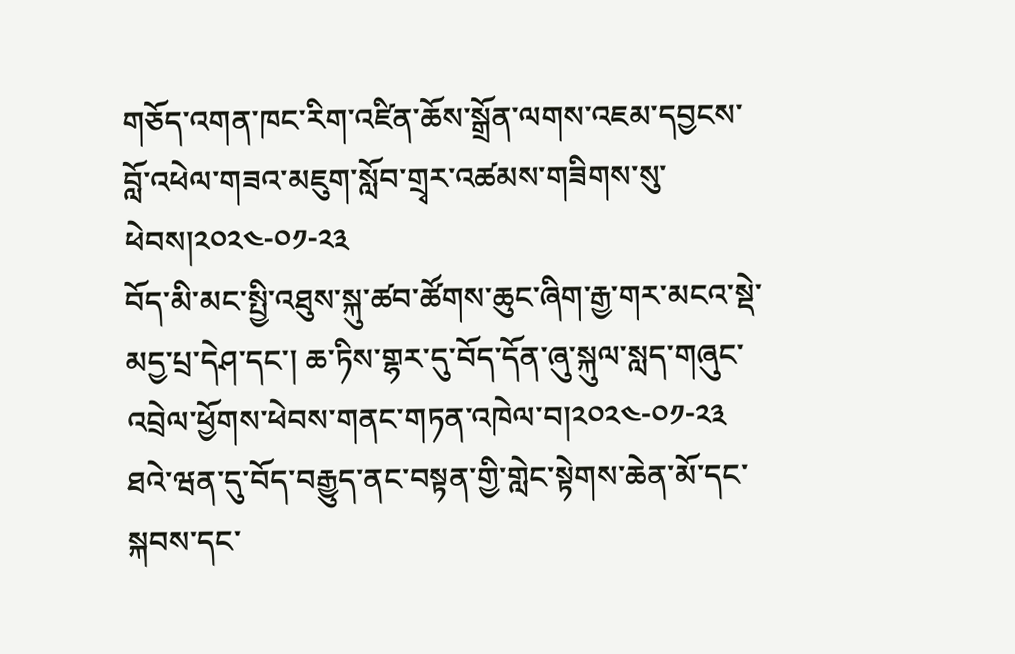གཅོད་འགན་ཁང་རིག་འཛིན་ཆོས་སྒྲོན་ལགས་འཇམ་དབྱངས་བློ་འཕེལ་གཟའ་མཇུག་སློབ་གྲྭར་འཚམས་གཟིགས་སུ་ཕེབས།༢༠༢༤-༠༡-༢༣
བོད་མི་མང་སྤྱི་འཐུས་སྐུ་ཚབ་ཚོགས་ཆུང་ཞིག་རྒྱ་གར་མངའ་སྡེ་མདྱ་པྲ་དེཤ་དང་། ཆ་ཏིས་གྷར་དུ་བོད་དོན་ཞུ་སྐུལ་སླད་གཞུང་འབྲེལ་ཕྱོགས་ཕེབས་གནང་གཏན་འཁེལ་བ།༢༠༢༤-༠༡-༢༣
ཐའེ་ཝན་དུ་བོད་བརྒྱུད་ནང་བསྟན་གྱི་གླེང་སྟེགས་ཆེན་མོ་དང་སྐབས་དང་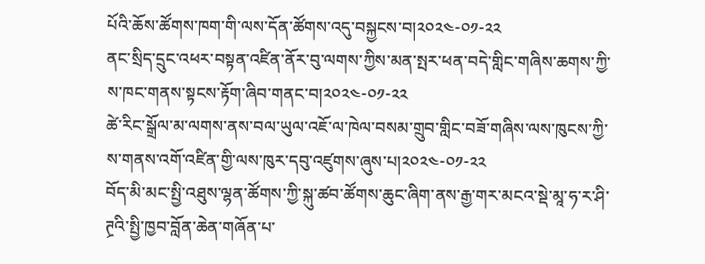པོའི་ཆོས་ཚོགས་ཁག་གི་ལས་དོན་ཚོགས་འདུ་བསྐྱངས་བ།༢༠༢༤-༠༡-༢༢
ནང་སྲིད་དྲུང་འཕར་བསྟན་འཛིན་ནོར་བུ་ལགས་ཀྱིས་མན་སྤར་ཕན་བདེ་གླིང་གཞིས་ཆགས་ཀྱི་ས་ཁང་གནས་སྟངས་རྟོག་ཞིབ་གནང་བ།༢༠༢༤-༠༡-༢༢
ཚེ་རིང་སྒྲོལ་མ་ལགས་ནས་བལ་ཡུལ་འཇོ་ལ་ཁེལ་བསམ་གྲུབ་གླིང་བཟོ་གཞིས་ལས་ཁུངས་ཀྱི་ས་གནས་འགོ་འཛིན་གྱི་ལས་ཁུར་དབུ་འཛུགས་ཞུས་པ།༢༠༢༤-༠༡-༢༢
བོད་མི་མང་སྤྱི་འཐུས་ལྷན་ཚོགས་ཀྱི་སྐུ་ཚབ་ཚོགས་ཆུང་ཞིག་ནས་རྒྱ་གར་མངའ་སྡེ་མཱ་ཧ་ར་ཤི་ཊྲའི་སྤྱི་ཁྱབ་བློན་ཆེན་གཞོན་པ་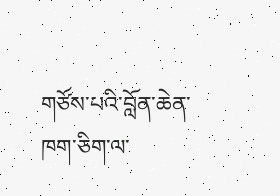གཙོས་པའི་བློན་ཆེན་ཁག་ཅིག་ལ་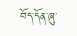བོད་དོན་ཞུ་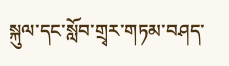སྐུལ་དང་སློབ་གྲྭར་གཏམ་བཤད་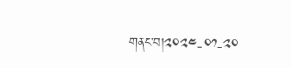གནང་བ།༢༠༢༤-༠༡-༢༠